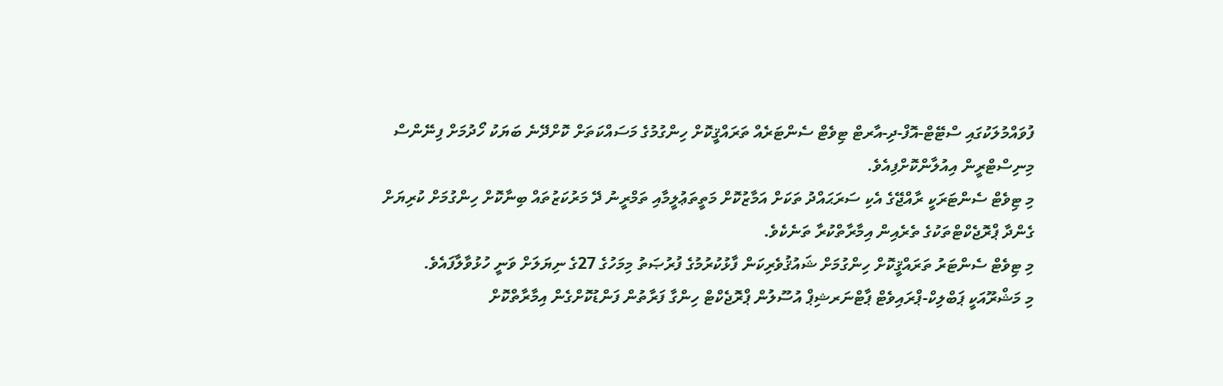ފުވައްމުލަކުގައި ސްޓޭޓް-އޮފް-ދި-އާރޓް ޓިވެޓް ސެންޓަރެއް ތަރައްޤީކޮށް ހިންގުމުގެ މަސައްކަތަށް ކޮށްދޭނެ ބަޔަކު ހޯދުމަށް ފިނޭންސް މިނިސްޓްރީން އިއުލާންކޮށްފިއެވެ.
މި ޓިވެޓް ސެންޓަރަކީ ރާއްޖޭގެ އެކި ސަރަޙައްދު ތަކަށް އަމާޒުކޮށް މަތީތަޢުލީމާއި ތަމްރީނު ދޭ މަރުކަޒުތައް ބިނާކޮށް ހިންގުމަށް ކުރިޔަށް ގެންދާ ޕްރޮޖެކްޓްތަކުގެ ތެރެއިން އިމާރާތްކުރާ ތަނެކެވެ.
މި ޓިވެޓް ސެންޓަރު ތަރައްޤީކޮށް ހިންގުމަށް ޝައުޤުވެރިކަން ފާޅުކުރުމުގެ ފުރުޞަތު މިމަހުގެ 27ގެ ނިޔަލަށް ވަނީ ހުޅުވާލާފައެވެ.
މި މަޝްރޫއަކީ ޕަބްލިކް-ޕްރައިވެޓް ޕާޓްނަރޝިޕް އުސޫލުން ޕްރޮޖެކްޓް ހިންގާ ފަރާތުން ފަންޑުކޮށްގެން އިމާރާތްކޮށް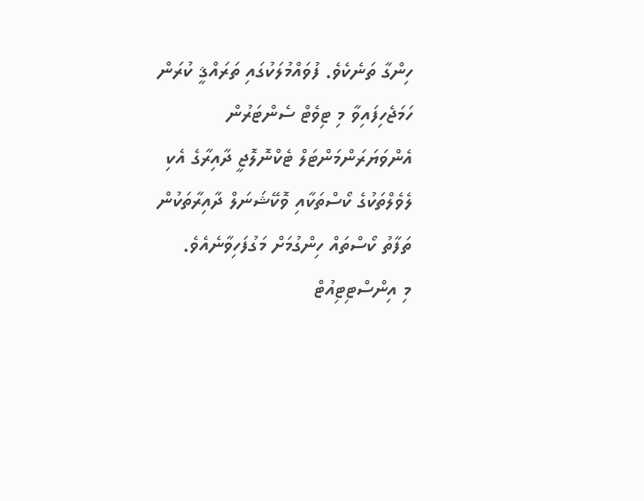ހިންގާ ތަނެކެވެ. ފުވައްމުލަކުގައި ތަރައްޤީ ކުރަން ހަމަޖެހިފައިވާ މި ޓިވެޓް ސެންޓަރުން އެންވަޔަރަންމަންޓަލް ޓެކްނޮލޮޖީ ދާއިރާގެ އެކި ލެވެލްތަކުގެ ކޯސްތަކާއި ވޮކޭޝަނަލް ދާއިރާތަކުން ތަފާތު ކޯސްތައް ހިންގުމަށް މަގުފަހިވާނެއެވެ.
މި އިންސްޓިޓިއުޓް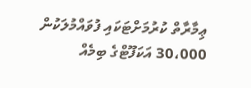ޢިމާރާތް ކުރުމަށްޓަކައި ފުވައްމުލަކުން 30،000 އަކަފޫޓްގެ ބިމެއް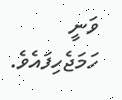ވަނީ ހަމަޖެހިފައެވެ.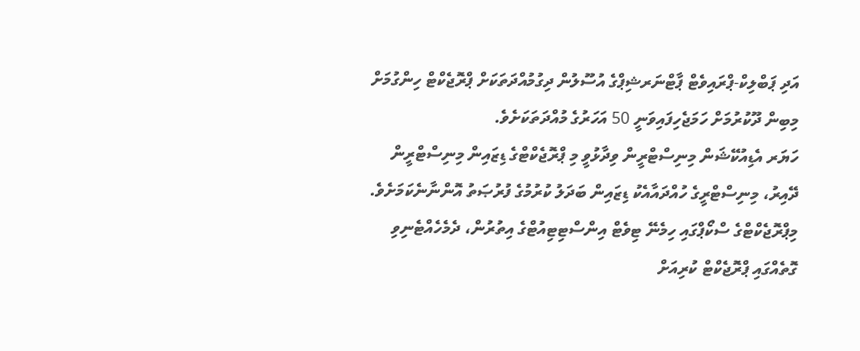އަދި ޕަބްލިކް-ޕްރައިވެޓް ޕާޓްނަރޝިޕްގެ އުސޫލުން ދިގުމުއްދަތަކަށް ޕްރޮޖެކްޓް ހިންގުމަށް މިބިން ދޫކުރުމަށް ހަމަޖެހިފައިވަނީ 50 އަހަރުގެ މުއްދަތަކަށެވެ.
ހަޔަރ އެޑިއުކޭޝަން މިނިސްޓްރީން ވިދާޅުވީ މި ޕްރޮޖެކްޓްގެ ޑިޒައިން މިނިސްޓްރީން ދޭއިރު، މިނިސްޓްރީގެ ހުއްދައާއެކު ޑިޒައިން ބަދަލު ކުރުމުގެ ފުރުޞަތު އޮންނާނެކަމަށެވެ. މިޕްރޮޖެކްޓްގެ ސްކޯޕްގައި ހިމެނޭ ޓިވެޓް އިންސްޓިޓިއުޓްގެ އިތުރުން، ދެމެހެއްޓެނިވި ގޮތެއްގައި ޕްރޮޖެކްޓް ކުރިއަށް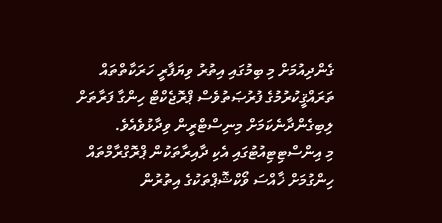ގެންދިއުމަށް މި ބިމުގައި އިތުރު ވިޔަފާރީ ހަރަކާތްތައް ތަރައްޤީކުރުމުގެ ފުރުޞަތުވެސް ޕްރޮޖެކްޓް ހިންގާ ފަރާތަށް ލިބިގެންދާނެކަމަށް މިނިސްޓްރީން ވިދާޅުވެއެވެ.
މި އިންސްޓިޓިއުޓުގައި އެކި ދާއިރާތަކުން ޕްރޮގްރާމްތައް ހިންގުމަށް ޚާއްސަ ވޯކްޝޮޕްތަކުގެ އިތުރުން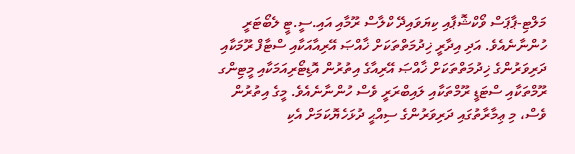މަލްޓި-ޕާޕަސް ވޯކްޝޮޕާއި ކިޔަވައިދޭ ކްލާސް ރޫމާއި އައި.ސީ.ޓީ ލެބޯޓަރީ ހުންނާނެއެވެ. އަދި އިދާރީ ޚިދުމަތްތަކަށް ޚާއްޞަ އޭރިއާއަކާއި ސްޓާފް ރޫމަކާއި ދަރިވަރުންގެ ޚިދުމަތްތަކަށް ޚާއްޞަ އޭރިއާގެ އިތުރުން އޮޑިޓޯރިއަމަކާއި މީޓިންގ ރޫމްތަކާއި ސްޓަޑީ ރޫމްތަކާއި ލައިބްރަރީ ވެސް ހުންނާނެއެވެ. މީގެ އިތުރުން ވެސް، މި ޢިމާރާތުގައި ދަރިވަރުންގެ ސިއްޙީ ދުޅަހެޔޮކަމަށް އެކި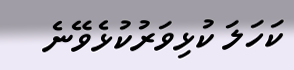ކަހަލަ ކުޅިވަރުކުޅެވޭނެ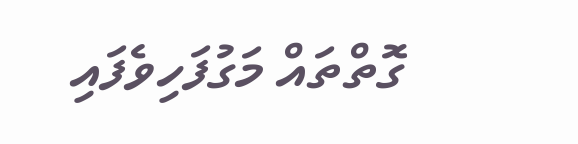ގޮތްތައް މަގުފަހިވެފައި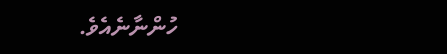ހުންނާނެއެވެ.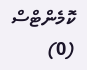ކޮމެންޓްސް (0)